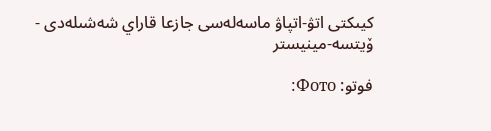كيىكتى اتۋ-اتپاۋ ماسەلەسى جازعا قاراي شەشىلەدى - ۆيتسە-مينيستر

فوتو: Фото: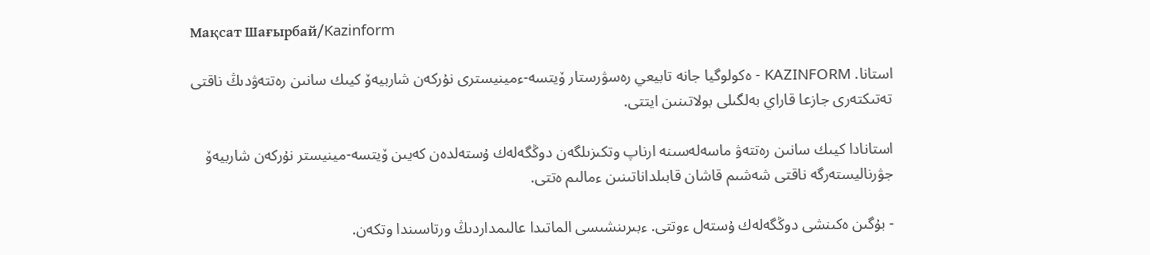Мақсат Шағырбай/Kazinform

استانا. KAZINFORM - ەكولوگيا جانە تابيعي رەسۋرستار ۆيتسە-ءمينيسترى نۇركەن شاربيەۆ كيىك سانىن رەتتەۋدىڭ ناقتى تەتىكتەرى جازعا قاراي بەلگىلى بولاتىنىن ايتتى.

استانادا كيىك سانىن رەتتەۋ ماسەلەسىنە ارناپ وتكىزىلگەن دوڭگەلەك ۇستەلدەن كەيىن ۆيتسە-مينيستر نۇركەن شاربيەۆ جۋرناليستەرگە ناقتى شەشىم قاشان قابىلداناتىنىن ءمالىم ەتتى.

- بۇگىن ەكىنشى دوڭگەلەك ۇستەل ءوتتى. ءبىرىنشىسى الماتىدا عالىمداردىڭ ورتاسىندا وتكەن.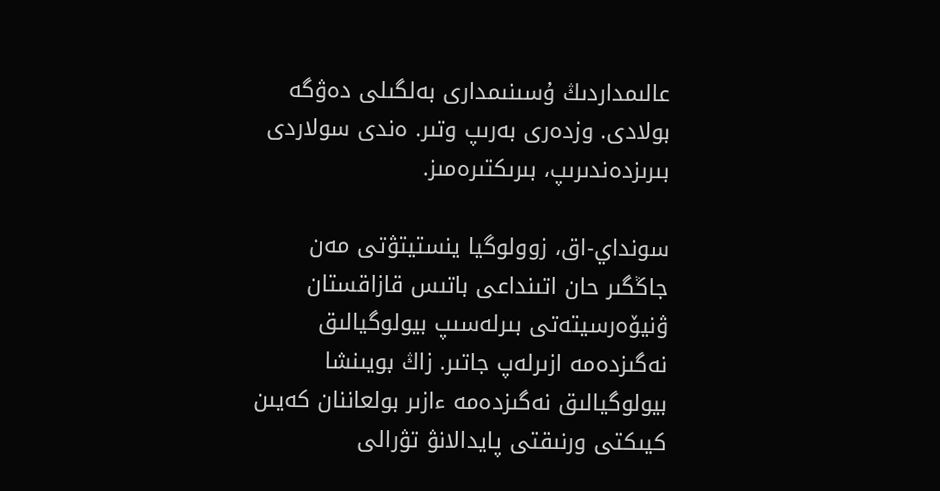عالىمداردىڭ ۇسىنىمدارى بەلگىلى دەۋگە بولادى. وزدەرى بەرىپ وتىر. ەندى سولاردى بىرىزدەندىرىپ، بىرىكتىرەمىز.

سونداي-اق، زوولوگيا ينستيتۋتى مەن جاڭگىر حان اتىنداعى باتىس قازاقستان ۋنيۆەرسيتەتى بىرلەسىپ بيولوگيالىق نەگىزدەمە ازىرلەپ جاتىر. زاڭ بويىنشا بيولوگيالىق نەگىزدەمە ءازىر بولعاننان كەيىن كيىكتى ورنىقتى پايدالانۋ تۋرالى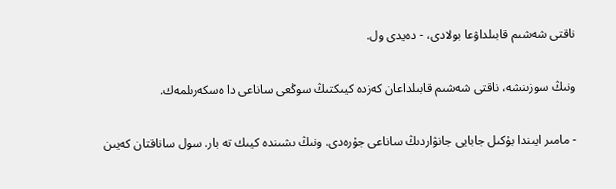ناقتى شەشىم قابىلداۋعا بولادى، - دەيدى ول.

ونىڭ سوزىنشە، ناقتى شەشىم قابىلداعان كەزدە كيىكتىڭ سوڭعى ساناعى دا ەسكەرىلمەك.

- مامىر ايىندا بۇكىل جابايى جانۋاردىڭ ساناعى جۇرەدى. ونىڭ ىشىندە كيىك تە بار. سول ساناقتان كەيىن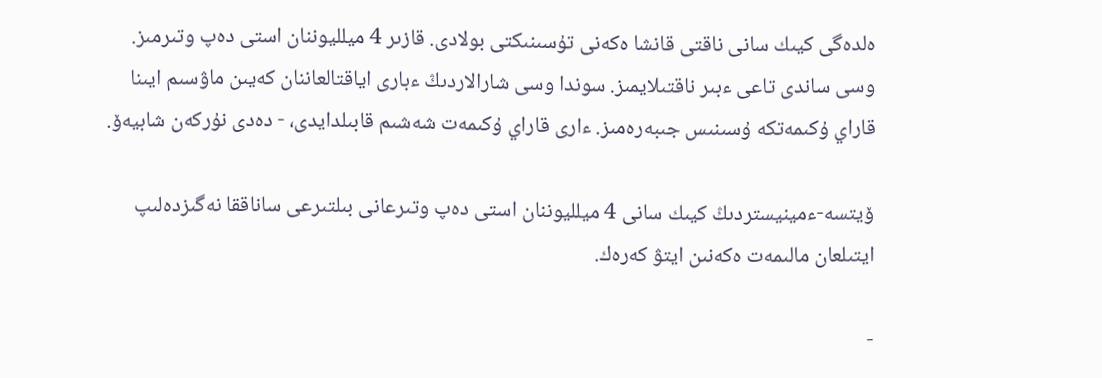ەلدەگى كيىك سانى ناقتى قانشا ەكەنى تۇسىنىكتى بولادى. قازىر 4 ميلليوننان استى دەپ وتىرمىز. وسى ساندى تاعى ءبىر ناقتىلايمىز. سوندا وسى شارالاردىڭ ءبارى اياقتالعاننان كەيىن ماۋسىم ايىنا قاراي ۇكىمەتكە ۇسىنىس جىبەرەمىز. ءارى قاراي ۇكىمەت شەشىم قابىلدايدى، - دەدى نۇركەن شابيەۆ.

ۆيتسە-ءمينيستردىڭ كيىك سانى 4 ميلليوننان استى دەپ وتىرعانى بىلتىرعى ساناققا نەگىزدەلىپ ايتىلعان مالىمەت ەكەنىن ايتۋ كەرەك.

-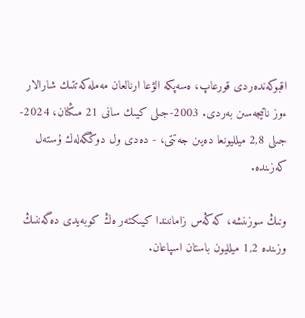اقبوكەندەردى قورعاپ، ەسەپكە الۋعا ارنالعان مەملەكەتتىك شارالار ءوز ناتيجەسىن بەردى. 2003-جىلى كيىك سانى 21 مىڭنان، 2024-جىلى 2,8 ميلليونعا دەيىن جەتتى، - دەدى ول دوڭگەلەك ۇستەل كەزىندە.

ونىڭ سوزىنشە، كەڭەس زامانىندا كيىكتەر ەڭ كوبەيدى دەگەننىڭ وزىندە 1,2 ميلليون باستان اسپاعان.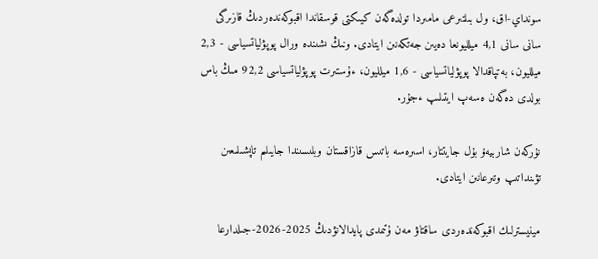سونداي-اق، ول بىلتىرعى مامىردا تولدەگەن كيىكتى قوسقاندا اقبوكەندەردىڭ قازىرگى سانى سانى 4,1 ميلليونعا دەيىن جەتكەنىن ايتادى. ونىڭ ىشىندە ورال پوپۋلياتسياسى - 2,3 ميلليون، بەتپاقدالا پوپۋلياتسياسى - 1,6 ميلليون، ءۇستىرت پوپۋلياتسياسى 92,2 مىڭ باس بولدى دەگەن ەسەپ ايتىلىپ ءجۇر.

نۇركەن شاربيەۆ بۇل جايتتار، اسىرەسە باتىس قازاقستان وبلىسىندا جايىلىم تاپشىلىعىن تۋىنداتىپ وتىرعانىن ايتادى.

مينيسترلىك اقبوكەندەردى ساقتاۋ مەن ۇتىمدى پايدالانۋدىڭ 2025-2026-جىلدارعا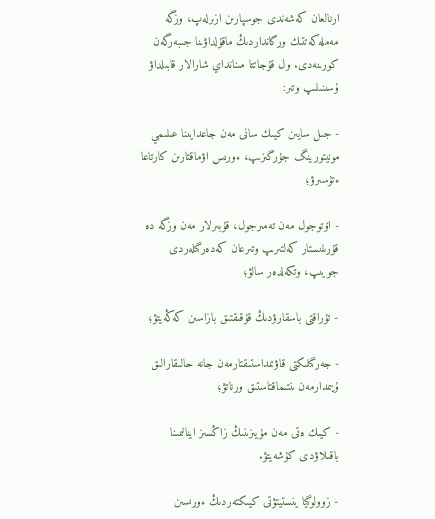ارنالعان كەشەندى جوسپارىن ازىرلەپ، وزگە مەملەكەتتىك ورگانداردىڭ ماقۇلداۋىنا جىبەرگەن كورىنەدى. ول قۇجاتتا مىنانداي شارالار قابىلداۋ ۇسىنىلىپ وتىر:

- جىل سايىن كيىك سانى مەن جاعدايىنا عىلىمي مونيتورينگ جۇرگىزىپ، ءورىس اۋماقتارىن كارتاعا ءتۇسىرۋ؛

- اۆتوجول مەن تەمىرجول، قۇبىرلار مەن وزگە دە قۇرىلىستار كەلتىرىپ وتىرعان كەدەرگىلەردى جويىپ، وتكەلدەر سالۋ؛

- تۇراقتى باسقارۋدىڭ قۇقىقتىق بازاسىن كەڭەيتۋ؛

- جەرگىلىكتى قاۋىمداستىقتارمەن جانە حالىقارالىق ۇيىمدارمەن ىنتىماقتاستىق ورناتۋ؛

- كيىك ەتى مەن مۇيىزىنىڭ زاڭسىز اينالىمىنا باقىلاۋدى كۇشەيتۋ.

- زوولوگيا ينستيتۋتى كيىكتەردىڭ ءورىسىن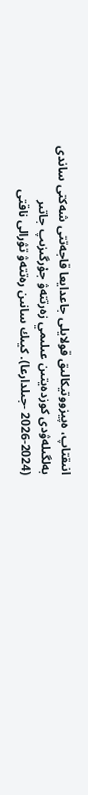انىقتاپ، ەپيزووتيكالىق قولايلى جاعدايعا قاجەتتى شەكتى ساندى بەلگىلەۋدى كوزدەيتىن عىلىمي زەرتتەۋ جۇرگىزىپ جاتىر (2024-2026 -جىلدارعا). كيىك سانىن رەتتەۋ تۋرالى ناقتى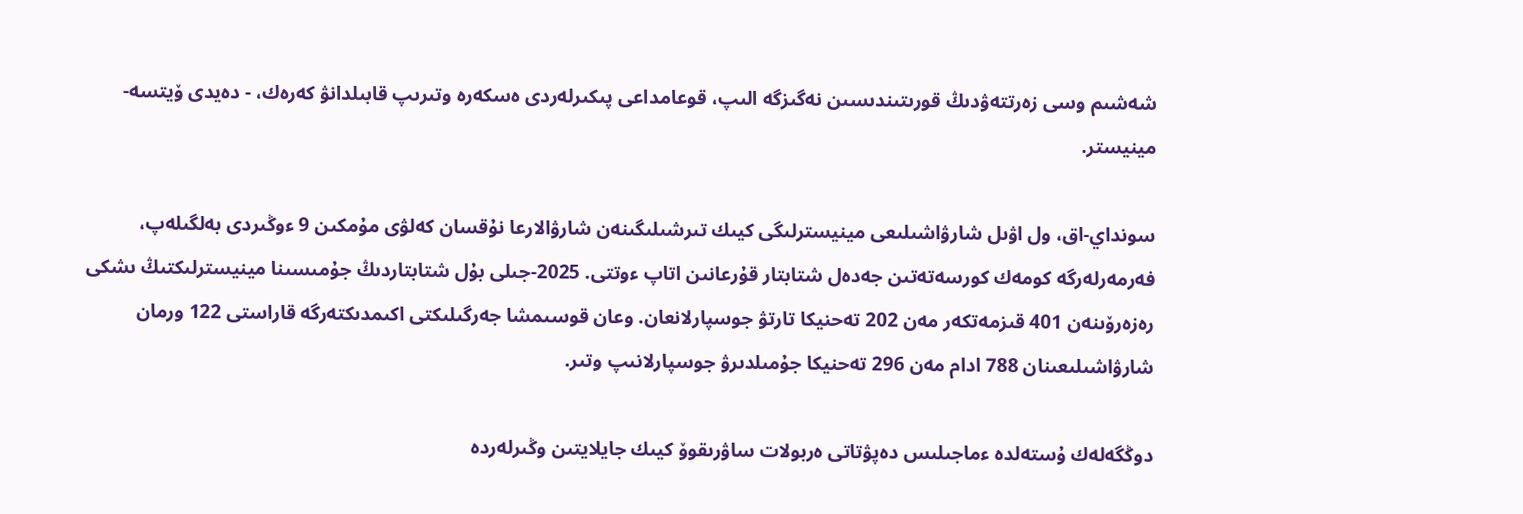شەشىم وسى زەرتتەۋدىڭ قورىتىندىسىن نەگىزگە الىپ، قوعامداعى پىكىرلەردى ەسكەرە وتىرىپ قابىلدانۋ كەرەك، - دەيدى ۆيتسە-مينيستر.

سونداي-اق، ول اۋىل شارۋاشىلىعى مينيسترلىگى كيىك تىرشىلىگىنەن شارۋالارعا نۇقسان كەلۋى مۇمكىن 9 ءوڭىردى بەلگىلەپ، فەرمەرلەرگە كومەك كورسەتەتىن جەدەل شتابتار قۇرعانىن اتاپ ءوتتى. 2025-جىلى بۇل شتابتاردىڭ جۇمىسىنا مينيسترلىكتىڭ ىشكى رەزەرۆىنەن 401 قىزمەتكەر مەن 202 تەحنيكا تارتۋ جوسپارلانعان. وعان قوسىمشا جەرگىلىكتى اكىمدىكتەرگە قاراستى 122 ورمان شارۋاشىلىعىنان 788 ادام مەن 296 تەحنيكا جۇمىلدىرۋ جوسپارلانىپ وتىر.

دوڭگەلەك ۇستەلدە ءماجىلىس دەپۋتاتى ەربولات ساۋرىقوۆ كيىك جايلايتىن وڭىرلەردە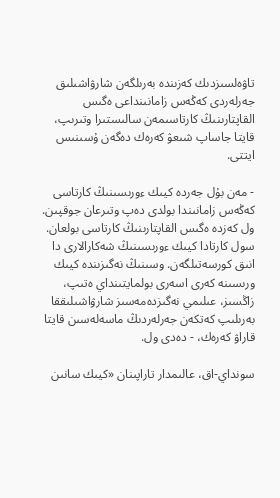تاۋەلسىزدىك كەزىندە بەرىلگەن شارۋاشىلىق جەرلەردى كەڭەس زامانىنداعى ەگىس القاپتارىنىڭ كارتاسىمەن سالىستىرا وتىرىپ، قايتا جاساپ شىعۋ كەرەك دەگەن ۇسىنىس ايتتى.

- مەن بۇل جەردە كيىك ءورىسىنىڭ كارتاسى كەڭەس زامانىندا بولدى دەپ وتىرعان جوقپىن. ول كەزدە ەگىس القاپتارىنىڭ كارتاسى بولعان. سول كارتادا كيىك ءورىسىنىڭ شەكارالارى دا انىق كورسەتىلگەن. وسىنىڭ نەگىزىندە كيىك ورىسىنە كەرى اسەرى بولمايتىنداي ەتىپ، زاڭسىز، عىلىمي نەگىزدەمەسىز شارۋاشىلىققا بەرىلىپ كەتكەن جەرلەردىڭ ماسەلەسىن قايتا قاراۋ كەرەك، - دەدى ول.

سونداي-اق، عالىمدار تاراپىنان «كيىك سانىن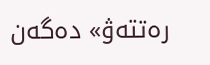رەتتەۋ» دەگەن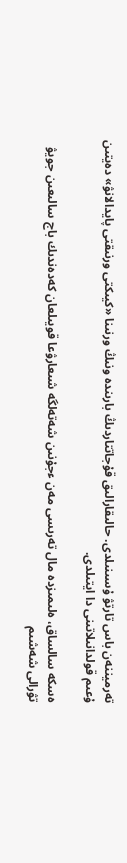تەرميننەن باس تارتۋ ۇسىنىلدى. حالىقارالىق قۇجاتتاردىڭ بارىندە ونىڭ ورنىنا «كيىكتى ورنىقتى پايدالانۋ» دەيتىن ۇعىم قولدانىلاتىنى دا ايتىلدى.

ەسكە سالساق، ەلىمىزدە مال تەرىسى مەن ءجۇنىن شەتەلگە شىعارۋعا قويىلعان كەدەندىك باج سالىعىن جويۋ تۋرالى شەشىم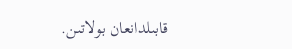قابىلدانعان بولاتىن.